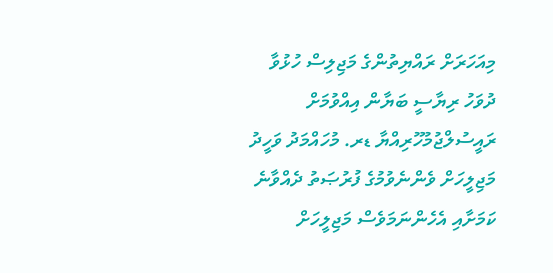މިއަހަރަށް ރައްޔިތުންގެ މަޖިލިސް ހުޅުވާ ދުވަހު ރިޔާސީ ބަޔާން އިއްވުމަށް ރައީސުލްޖުމުހޫރިއްޔާ ޑރ. މުހައްމަދު ވަހީދު މަޖިލީހަށް ވެންނެވުމުގެ ފުރުޞަތު ދެއްވާނެ ކަމަށާއި އެހެންނަމަވެސް މަޖިލީހަށް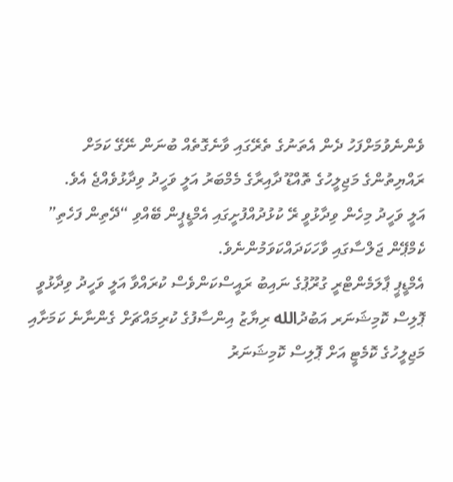ވެންނެވުމަށްފަހު ދެން އެތަނުގެ ތެރޭގައި ވާނެގޮތެއް ބުނަން ނޭގޭ ކަމަށް ރައްޔިތުންގެ މަޖިލީހުގެ ތޮއްޑޫ ދާއިރާގެ މެމްބަރު އަލީ ވަހީދު ވިދާޅުވެއްޖެ އެވެ.
އަލީ ވަހީދު މިހެން ވިދާޅުވީ ރޭ ކުޅުދުއްފުށީގައި އެމްޑީޕީން ބޭއްވި “ދޭތިން ފަހެތި” ކެމްޕޭން ޖަލްސާގައި ވާހަކަދައްކަވަމުންނެވެ.
އެމްޑީޕީ ޕާލަމެންޓްރީ ގުރޫޕުގެ ނައިބު ރައީސްކަންވެސް ކުރައްވާ އަލީ ވަހީދު ވިދާޅުވީ ޕޮލިސް ކޮމިޝަނަރ އަބުދުالله ރިޔާޒު އިންސާފުގެ ކުރިމައްޗަށް ގެންނާނެ ކަމަށާއި މަޖިލީހުގެ ކޮމެޓީ އަށް ޕޮލިސް ކޮމިޝަނަރު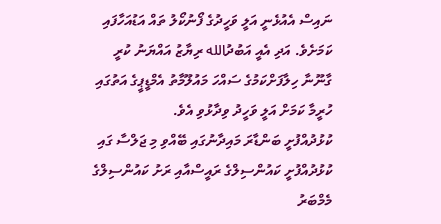ނައިސް އެއުޅެނީ އަލީ ވަހީދުގެ ފޯނުކޯލު ތައް އަޑުއަހާފައި ކަމަށެވެ. އަދި އެއީ އަބުދުالله ރިޔާޒު އައްޔަނު ކުރީ ގާނޫނާ ހިލާފަށްކަމުގެ ސައްހަ މައުލޫމާތު އެމްޑީޕީގެ އަތުގައި ހުރީމާ ކަމަށް އަލީ ވަހީދު ވިދާޅުވި އެވެ.
ކުޅުދުއްފުށީ ބަންޑާރަ މައިދާނުގައި ބޭއްވި މި ޖަލްސާ ގައި ކުޅުދުއްފުށީ ކައުންސިލްގެ ރައީސްއާއި ރަށު ކައުންސިލްގެ މެމްބަރު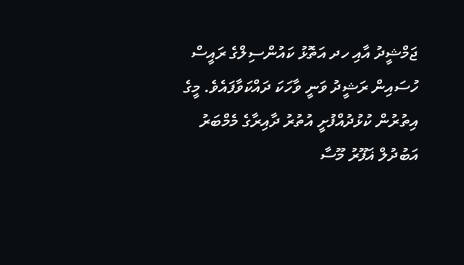ޖަމްޝީދު އާއި ހދ އަތޮޅު ކައުންސިލްގެ ރައީސް ހުސައިން ރަޝީދު ވަނީ ވާހަކަ ދައްކަވާފައެވެ. މީގެ އިތުރުން ކުޅުދުއްފުށީ އުތުރު ދާއިރާގެ މެމްބަރު އަބުދުލް ޣަފޫރު މޫސާ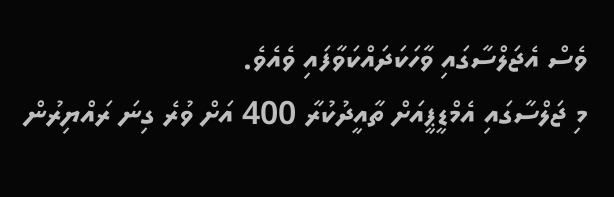ވެސް އެޖަލްސާގައި ވާހަކަދައްކަވާފައި ވެއެވެ.
މި ޖަލްސާގައި އެމްޑީޕީއަށް ތާއީދުކުރާ 400 އަށް ވުރެ ގިނަ ރައްޔިރުން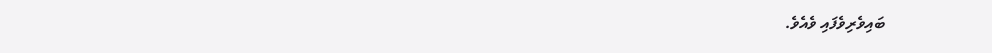ބައިވެރިވެފައި ވެއެވެ.